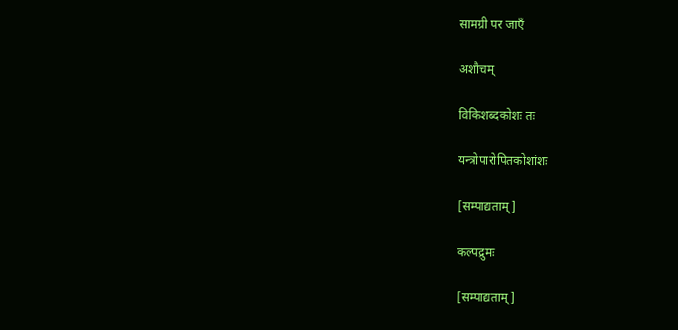सामग्री पर जाएँ

अशौचम्

विकिशब्दकोशः तः

यन्त्रोपारोपितकोशांशः

[सम्पाद्यताम्]

कल्पद्रुमः

[सम्पाद्यताम्]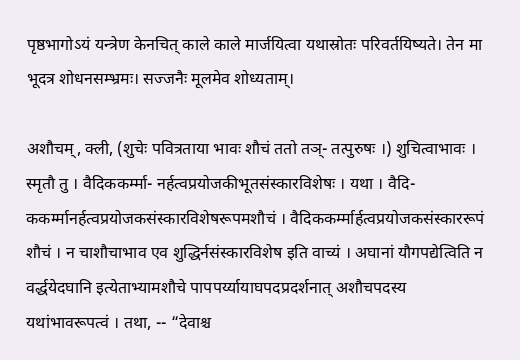पृष्ठभागोऽयं यन्त्रेण केनचित् काले काले मार्जयित्वा यथास्रोतः परिवर्तयिष्यते। तेन मा भूदत्र शोधनसम्भ्रमः। सज्जनैः मूलमेव शोध्यताम्।

अशौचम्, क्ली, (शुचेः पवित्रताया भावः शौचं ततो तञ्- तत्पुरुषः ।) शुचित्वाभावः । स्मृतौ तु । वैदिककर्म्मा- नर्हत्वप्रयोजकीभूतसंस्कारविशेषः । यथा । वैदि- ककर्म्मानर्हत्वप्रयोजकसंस्कारविशेषरूपमशौचं । वैदिककर्म्मार्हत्वप्रयोजकसंस्काररूपं शौचं । न चाशौचाभाव एव शुद्धिर्नसंस्कारविशेष इति वाच्यं । अघानां यौगपद्येत्विति न वर्द्धयेदघानि इत्येताभ्यामशौचे पापपर्य्यायाघपदप्रदर्शनात् अशौचपदस्य यथांभावरूपत्वं । तथा, -- “देवाश्च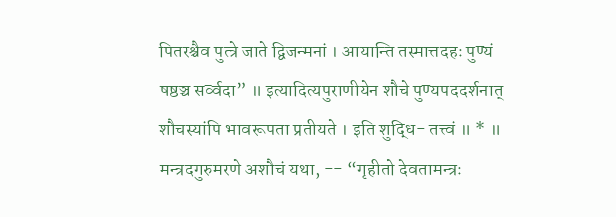पितरश्चैव पुत्त्रे जाते द्विजन्मनां । आयान्ति तस्मात्तदहः पुण्यं षष्ठञ्च सर्व्वदा” ॥ इत्यादित्यपुराणीयेन शौचे पुण्यपददर्शनात् शौचस्यांपि भावरूपता प्रतीयते । इति शुद्धि- तत्त्वं ॥ * ॥ मन्त्रदगुरुमरणे अशौचं यथा, -- “गृहीतो देवतामन्त्रः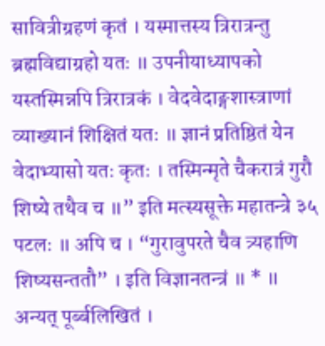सावित्रीग्रहणं कृतं । यस्मात्तस्य त्रिरात्रन्तु ब्रह्मविद्याग्रहो यतः ॥ उपनीयाध्यापको यस्तस्मिन्नपि त्रिरात्रकं । वेदवेदाङ्गशास्त्राणां व्याख्यानं शिक्षितं यतः ॥ ज्ञानं प्रतिष्ठितं येन वेदाभ्यासो यतः कृतः । तस्मिन्मृते चैकरात्रं गुरौ शिष्ये तथैव च ॥” इति मत्स्यसूक्ते महातन्त्रे ३५ पटलः ॥ अपि च । “गुरावुपरते चैव त्र्यहाणि शिष्यसन्ततौ” । इति विज्ञानतन्त्रं ॥ * ॥ अन्यत् पूर्ब्बलिखितं ।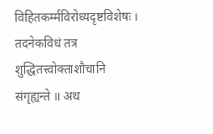विहितकर्म्मविरोध्यदृष्टविशेषः । तदनेकविधं तत्र शुद्धितत्त्वोक्ताशौचानि संगृह्यन्ते ॥ अथ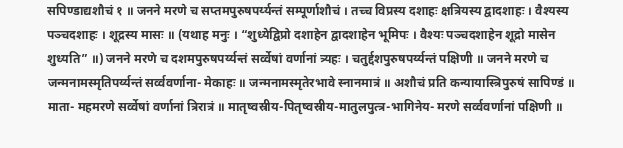सपिण्डाद्यशौचं १ ॥ जनने मरणे च सप्तमपुरुषपर्य्यन्तं सम्पूर्णाशौचं । तच्च विप्रस्य दशाहः क्षत्रियस्य द्वादशाहः । वैश्यस्य पञ्चदशाहः । शूद्रस्य मासः ॥ (यथाह मनुः । “शुध्येद्विप्रो दशाहेन द्वादशाहेन भूमिपः । वैश्यः पञ्चदशाहेन शूद्रो मासेन शुध्यति” ॥) जनने मरणे च दशमपुरुषपर्य्यन्तं सर्व्वेषां वर्णानां त्र्यहः । चतुर्द्दशपुरुषपर्य्यन्तं पक्षिणी ॥ जनने मरणे च जन्मनामस्मृतिपर्य्यन्तं सर्व्ववर्णाना- मेकाहः ॥ जन्मनामस्मृतेरभावे स्नानमात्रं ॥ अशौचं प्रति कन्यायास्त्रिपुरुषं सापिण्डं ॥ माता- महमरणे सर्व्वेषां वर्णानां त्रिरात्रं ॥ मातृष्वस्रीय-पितृष्वस्रीय-मातुलपुत्त्र-भागिनेय- मरणे सर्व्ववर्णानां पक्षिणी ॥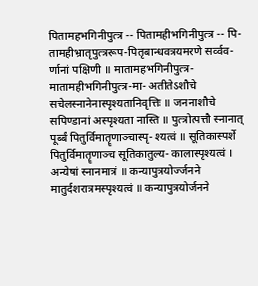पितामहभगिनीपुत्त्र -- पितामहीभगिनीपुत्त्र -- पि- तामहीभ्रातृपुत्त्ररूप-पितृबान्धवत्रयमरणे सर्व्वव- र्णानां पक्षिणी ॥ मातामहभगिनीपुत्त्र-मातामहीभगिनीपुत्त्र-मा- अतीतेऽशौचे सचेलस्नानेनास्पृश्यतानिवृत्तिः ॥ जननाशौचे सपिण्डानां अस्पृश्यता नास्ति ॥ पुत्त्रोत्पत्तौ स्नानात् पूर्ब्बं पितुर्विमातॄणाञ्चास्पृ- श्यत्वं ॥ सूतिकास्पर्शे पितुर्विमातॄणाञ्च सूतिकातुल्य- कालास्पृश्यत्वं । अन्येषां स्नानमात्रं ॥ कन्यापुत्रयोर्ज्जनने मातुर्दशरात्रमस्पृश्यत्वं ॥ कन्यापुत्रयोर्जनने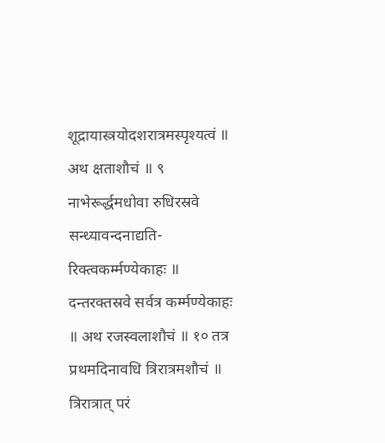शूद्रायास्त्रयोदशरात्रमस्पृश्यत्वं ॥ अथ क्षताशौचं ॥ ९ नाभेरूर्द्धमधोवा रुधिरस्रवे सन्ध्यावन्दनाद्यति- रिक्त्वकर्म्मण्येकाहः ॥ दन्तरक्तस्रवे सर्वत्र कर्म्मण्येकाहः ॥ अथ रजस्वलाशौचं ॥ १० तत्र प्रथमदिनावधि त्रिरात्रमशौचं ॥ त्रिरात्रात् परं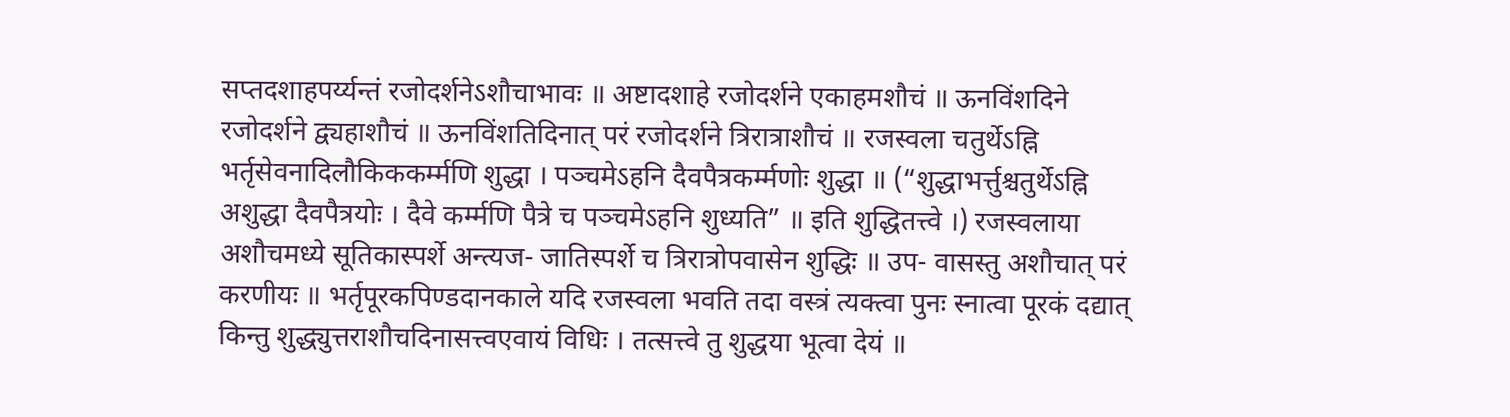सप्तदशाहपर्य्यन्तं रजोदर्शनेऽशौचाभावः ॥ अष्टादशाहे रजोदर्शने एकाहमशौचं ॥ ऊनविंशदिने रजोदर्शने द्व्यहाशौचं ॥ ऊनविंशतिदिनात् परं रजोदर्शने त्रिरात्राशौचं ॥ रजस्वला चतुर्थेऽह्नि भर्तृसेवनादिलौकिककर्म्मणि शुद्धा । पञ्चमेऽहनि दैवपैत्रकर्म्मणोः शुद्धा ॥ (“शुद्धाभर्त्तुश्चतुर्थेऽह्नि अशुद्धा दैवपैत्रयोः । दैवे कर्म्मणि पैत्रे च पञ्चमेऽहनि शुध्यति” ॥ इति शुद्धितत्त्वे ।) रजस्वलाया अशौचमध्ये सूतिकास्पर्शे अन्त्यज- जातिस्पर्शे च त्रिरात्रोपवासेन शुद्धिः ॥ उप- वासस्तु अशौचात् परं करणीयः ॥ भर्तृपूरकपिण्डदानकाले यदि रजस्वला भवति तदा वस्त्रं त्यक्त्वा पुनः स्नात्वा पूरकं दद्यात् किन्तु शुद्ध्युत्तराशौचदिनासत्त्वएवायं विधिः । तत्सत्त्वे तु शुद्धया भूत्वा देयं ॥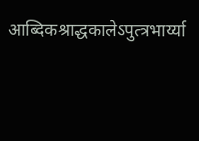आब्दिकश्राद्धकालेऽपुत्त्रभार्य्या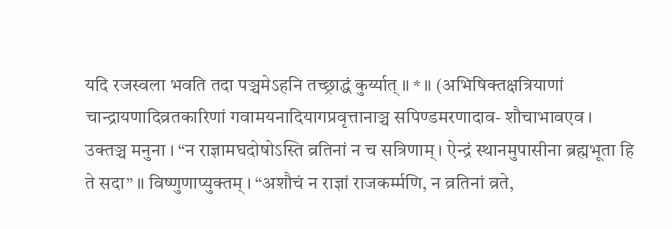यदि रजस्वला भवति तदा पञ्चमेऽहनि तच्छ्राद्धं कुर्य्यात् ॥ * ॥ (अभिषिक्तक्षत्रियाणां चान्द्रायणादिव्रतकारिणां गवामयनादियागप्रवृत्तानाञ्च सपिण्डमरणादाव- शौचाभावएव । उक्तञ्च मनुना । “न राज्ञामघदोषोऽस्ति व्रतिनां न च सत्रिणाम् । ऐन्द्रं स्थानमुपासीना ब्रह्मभूता हि ते सदा” ॥ विष्णुणाप्युक्तम् । “अशौचं न राज्ञां राजकर्म्मणि, न व्रतिनां व्रते,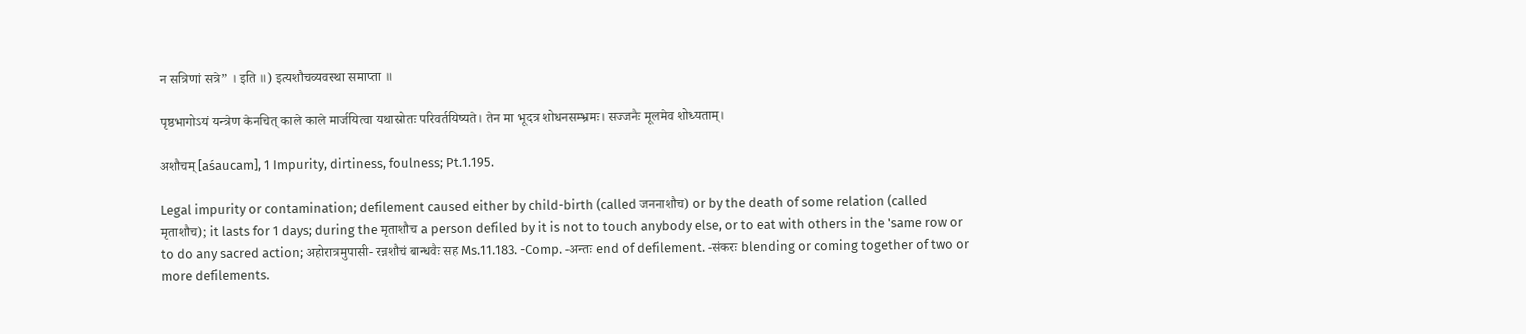न सत्रिणां सत्रे” । इति ॥) इत्यशौचव्यवस्था समाप्ता ॥

पृष्ठभागोऽयं यन्त्रेण केनचित् काले काले मार्जयित्वा यथास्रोतः परिवर्तयिष्यते। तेन मा भूदत्र शोधनसम्भ्रमः। सज्जनैः मूलमेव शोध्यताम्।

अशौचम् [aśaucam], 1 Impurity, dirtiness, foulness; Pt.1.195.

Legal impurity or contamination; defilement caused either by child-birth (called जननाशौच) or by the death of some relation (called मृताशौच); it lasts for 1 days; during the मृताशौच a person defiled by it is not to touch anybody else, or to eat with others in the 'same row or to do any sacred action; अहोरात्रमुपासी- रन्नशौचं बान्धवैः सह Ms.11.183. -Comp. -अन्तः end of defilement. -संकरः blending or coming together of two or more defilements.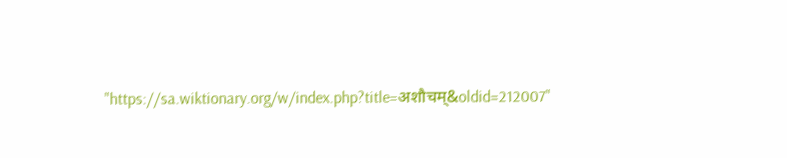"https://sa.wiktionary.org/w/index.php?title=अशौचम्&oldid=212007"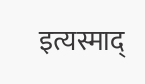इत्यस्माद्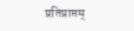प्रतिप्राप्तम्